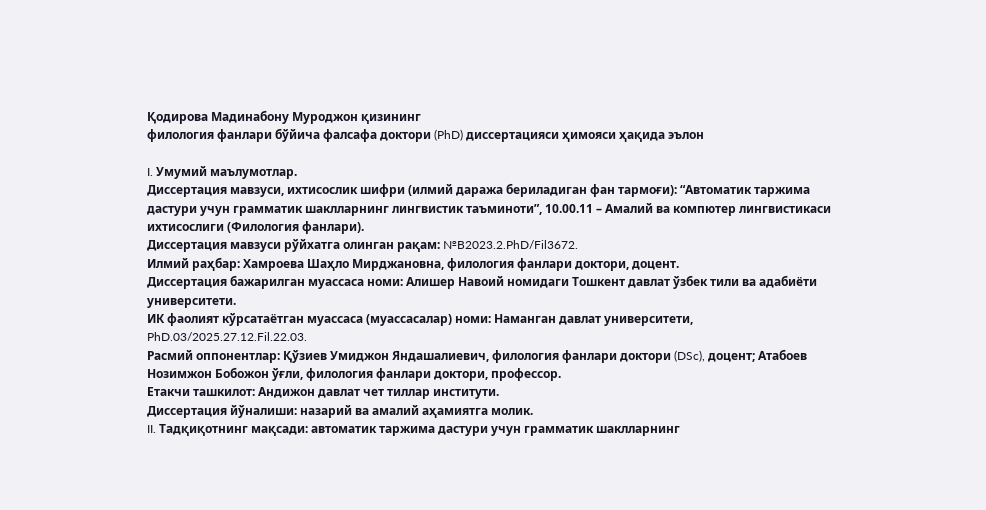Қодирова Мадинабону Муроджон қизининг
филология фанлари бўйича фалсафа доктори (PhD) диссертацияси ҳимояси ҳақида эълон

I. Умумий маълумотлар.
Диссертация мавзуси, ихтисослик шифри (илмий даража бериладиган фан тармоғи): “Автоматик таржима дастури учун грамматик шаклларнинг лингвистик таъминоти”, 10.00.11 – Амалий ва компютер лингвистикаси ихтисослиги (Филология фанлари).
Диссертация мавзуси рўйхатга олинган рақам: №B2023.2.PhD/Fil3672.
Илмий раҳбар: Хамроева Шаҳло Мирджановна, филология фанлари доктори, доцент.
Диссертация бажарилган муассаса номи: Алишер Навоий номидаги Тошкент давлат ўзбек тили ва адабиёти университети.
ИК фаолият кўрсатаётган муассаса (муассасалар) номи: Наманган давлат университети, PhD.03/2025.27.12.Fil.22.03.
Расмий оппонентлар: Қўзиев Умиджон Яндашалиевич, филология фанлари доктори (DSc), доцент; Атабоев Нозимжон Бобожон ўғли, филология фанлари доктори, профессор.
Етакчи ташкилот: Андижон давлат чет тиллар институти.
Диссертация йўналиши: назарий ва амалий аҳамиятга молик.
II. Тадқиқотнинг мақсади: автоматик таржима дастури учун грамматик шаклларнинг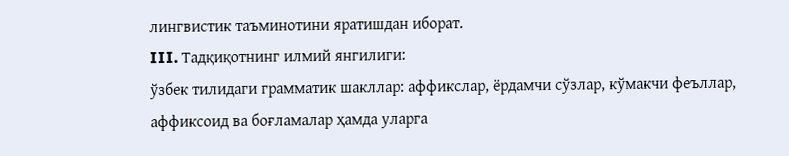лингвистик таъминотини яратишдан иборат.
III. Тадқиқотнинг илмий янгилиги:
ўзбек тилидаги грамматик шакллар: аффикслар, ёрдамчи сўзлар, кўмакчи феъллар, аффиксоид ва боғламалар ҳамда уларга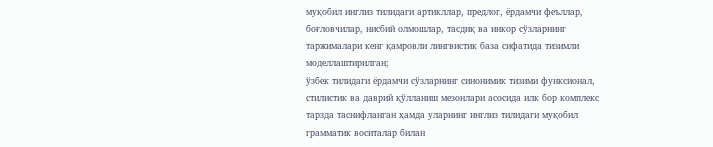муқобил инглиз тилидаги артикллар, предлог, ёрдамчи феъллар, боғловчилар, нисбий олмошлар, тасдиқ ва инкор сўзларнинг таржималари кенг қамровли лингвистик база сифатида тизимли моделлаштирилган;
ўзбек тилидаги ёрдамчи сўзларнинг синонимик тизими функсионал, стилистик ва даврий қўлланиш мезонлари асосида илк бор комплекс тарзда таснифланган ҳамда уларнинг инглиз тилидаги муқобил грамматик воситалар билан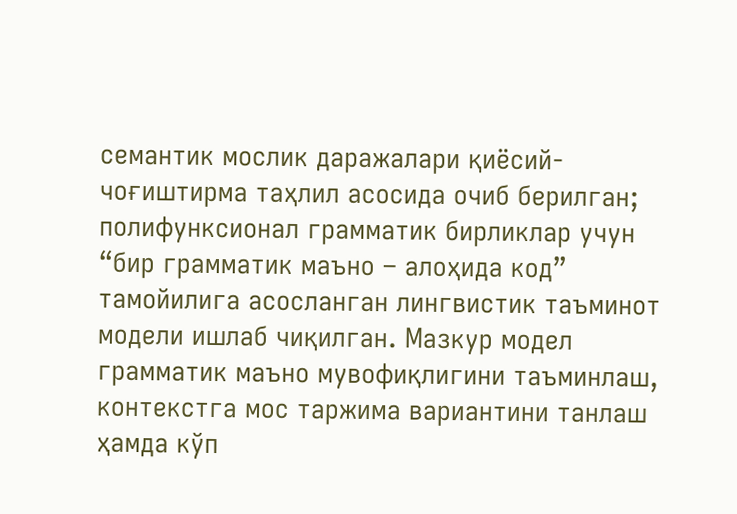семантик мослик даражалари қиёсий-чоғиштирма таҳлил асосида очиб берилган;
полифунксионал грамматик бирликлар учун “бир грамматик маъно – алоҳида код” тамойилига асосланган лингвистик таъминот модели ишлаб чиқилган. Мазкур модел грамматик маъно мувофиқлигини таъминлаш, контекстга мос таржима вариантини танлаш ҳамда кўп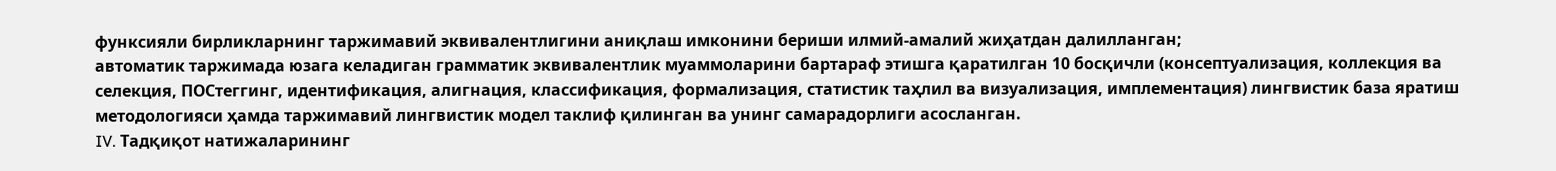функсияли бирликларнинг таржимавий эквивалентлигини аниқлаш имконини бериши илмий-амалий жиҳатдан далилланган;
автоматик таржимада юзага келадиган грамматик эквивалентлик муаммоларини бартараф этишга қаратилган 10 босқичли (консептуализация, коллекция ва селекция, ПОСтеггинг, идентификация, алигнация, классификация, формализация, статистик таҳлил ва визуализация, имплементация) лингвистик база яратиш методологияси ҳамда таржимавий лингвистик модел таклиф қилинган ва унинг самарадорлиги асосланган.
IV. Тадқиқот натижаларининг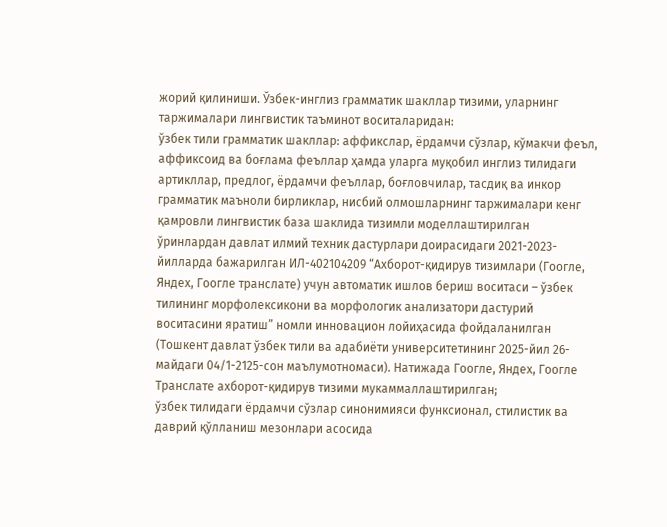жорий қилиниши. Ўзбек-инглиз грамматик шакллар тизими, уларнинг таржималари лингвистик таъминот воситаларидан:
ўзбек тили грамматик шакллар: аффикслар, ёрдамчи сўзлар, кўмакчи феъл, аффиксоид ва боғлама феъллар ҳамда уларга муқобил инглиз тилидаги артикллар, предлог, ёрдамчи феъллар, боғловчилар, тасдиқ ва инкор грамматик маъноли бирликлар, нисбий олмошларнинг таржималари кенг қамровли лингвистик база шаклида тизимли моделлаштирилган ўринлардан давлат илмий техник дастурлари доирасидаги 2021-2023-йилларда бажарилган ИЛ-402104209 “Ахборот-қидирув тизимлари (Гоогле, Яндех, Гоогле транслате) учун автоматик ишлов бериш воситаси – ўзбек тилининг морфолексикони ва морфологик анализатори дастурий воситасини яратиш” номли инновацион лойиҳасида фойдаланилган (Тошкент давлат ўзбек тили ва адабиёти университетининг 2025-йил 26-майдаги 04/1-2125-сон маълумотномаси). Натижада Гоогле, Яндех, Гоогле Транслате ахборот-қидирув тизими мукаммаллаштирилган;
ўзбек тилидаги ёрдамчи сўзлар синонимияси функсионал, стилистик ва даврий қўлланиш мезонлари асосида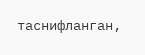таснифланган,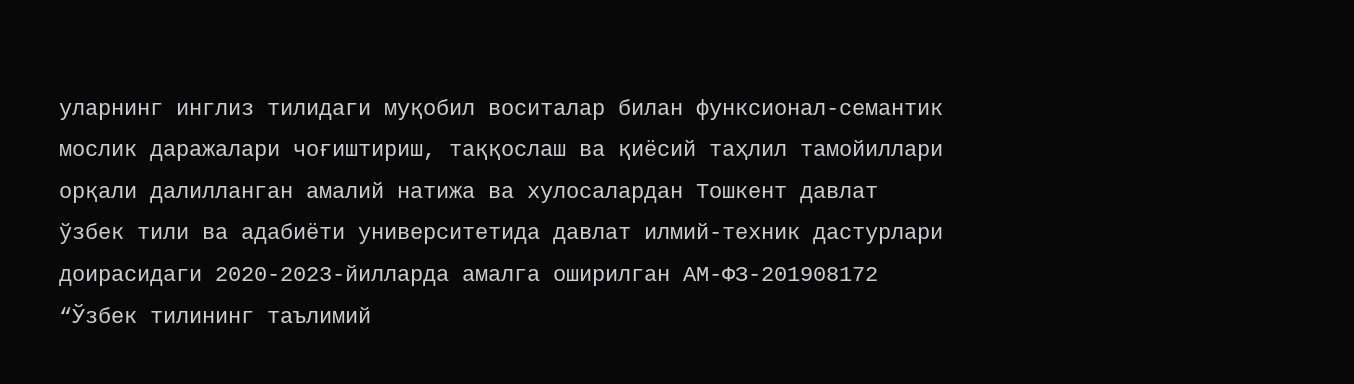уларнинг инглиз тилидаги муқобил воситалар билан функсионал-семантик мослик даражалари чоғиштириш, таққослаш ва қиёсий таҳлил тамойиллари орқали далилланган амалий натижа ва хулосалардан Тошкент давлат ўзбек тили ва адабиёти университетида давлат илмий-техник дастурлари доирасидаги 2020-2023-йилларда амалга оширилган АМ-ФЗ-201908172 “Ўзбек тилининг таълимий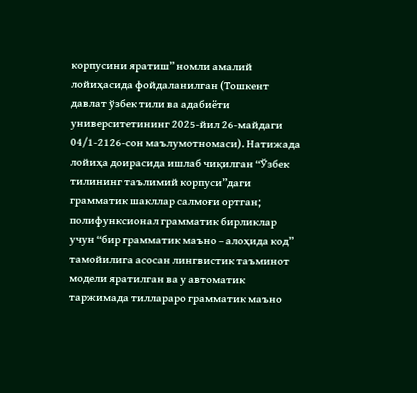корпусини яратиш” номли амалий лойиҳасида фойдаланилган (Тошкент давлат ўзбек тили ва адабиёти университетининг 2025-йил 26-майдаги 04/1-2126-сон маълумотномаси). Натижада лойиҳа доирасида ишлаб чиқилган “Ўзбек тилининг таълимий корпуси”даги грамматик шакллар салмоғи ортган;
полифунксионал грамматик бирликлар учун “бир грамматик маъно – алоҳида код” тамойилига асосан лингвистик таъминот модели яратилган ва у автоматик таржимада тиллараро грамматик маъно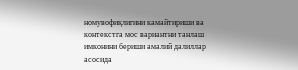номувофиқлигини камайтириши ва контекстга мос вариантни танлаш имконини бериши амалий далиллар асосида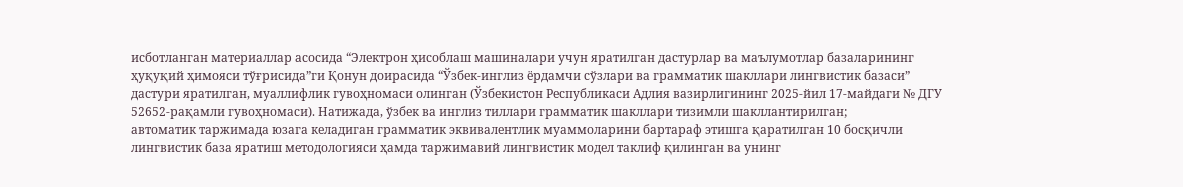исботланган материаллар асосида “Электрон ҳисоблаш машиналари учун яратилган дастурлар ва маълумотлар базаларининг ҳуқуқий ҳимояси тўғрисида”ги Қонун доирасида “Ўзбек-инглиз ёрдамчи сўзлари ва грамматик шакллари лингвистик базаси” дастури яратилган, муаллифлик гувоҳномаси олинган (Ўзбекистон Республикаси Адлия вазирлигининг 2025-йил 17-майдаги № ДГУ 52652-рақамли гувоҳномаси). Натижада, ўзбек ва инглиз тиллари грамматик шакллари тизимли шакллантирилган;
автоматик таржимада юзага келадиган грамматик эквивалентлик муаммоларини бартараф этишга қаратилган 10 босқичли лингвистик база яратиш методологияси ҳамда таржимавий лингвистик модел таклиф қилинган ва унинг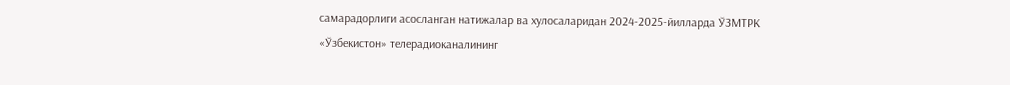самарадорлиги асосланган натижалар ва хулосаларидан 2024-2025-йилларда ЎЗМТРК «Ўзбекистон» телерадиоканалининг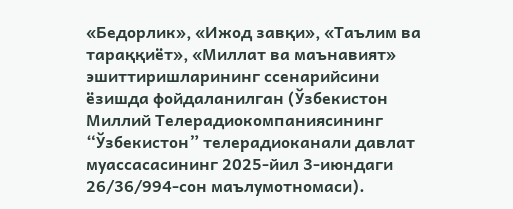«Бедорлик», «Ижод завқи», «Таълим ва тараққиёт», «Миллат ва маънавият» эшиттиришларининг ссенарийсини ёзишда фойдаланилган (Ўзбекистон Миллий Телерадиокомпаниясининг “Ўзбекистон” телерадиоканали давлат муассасасининг 2025-йил 3-июндаги 26/36/994-сон маълумотномаси).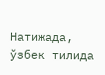Натижада, ўзбек тилида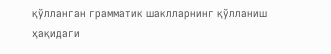қўлланган грамматик шаклларнинг қўлланиш ҳақидаги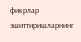фикрлар эшиттиришларнинг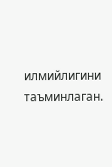илмийлигини таъминлаган.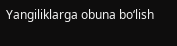Yangiliklarga obuna bo‘lish